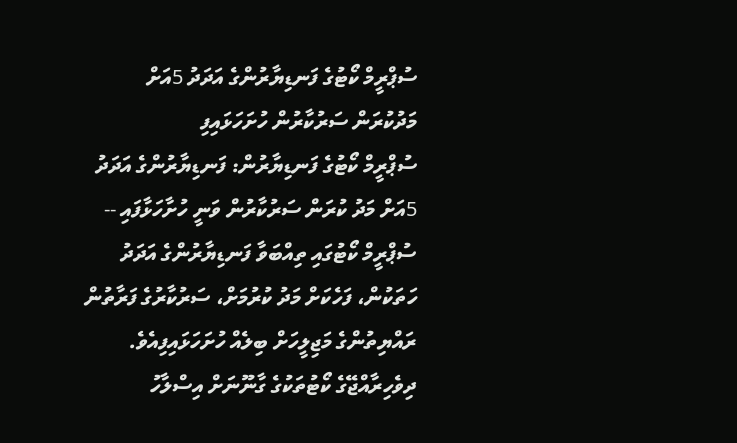ސުޕްރީމް ކޯޓުގެ ފަނޑިޔާރުންގެ އަދަދު 5އަށް މަދުކުރަން ސަރުކާރުން ހުށަހަޅައިފި
ސުޕްރީމް ކޯޓުގެ ފަނޑިޔާރުން: ފަނޑިޔާރުންގެ އަދަދު 5އަށް މަދު ކުރަން ސަރުކާރުން ވަނީ ހުށާހަޅާފައި --
ސުޕްރީމް ކޯޓުގައި ތިއްބަވާ ފަނޑިޔާރުންގެ އަދަދު ހަތަކުން، ފަހެކަށް މަދު ކުރުމަށް، ސަރުކާރުގެ ފަރާތުން ރައްޔިތުންގެ މަޖިލީހަށް ބިލެއް ހުށަހަޅައިފިއެވެ.
ދިވެހިރާއްޖޭގެ ކޯޓުތަކުގެ ގާނޫނަށް އިސްލާހު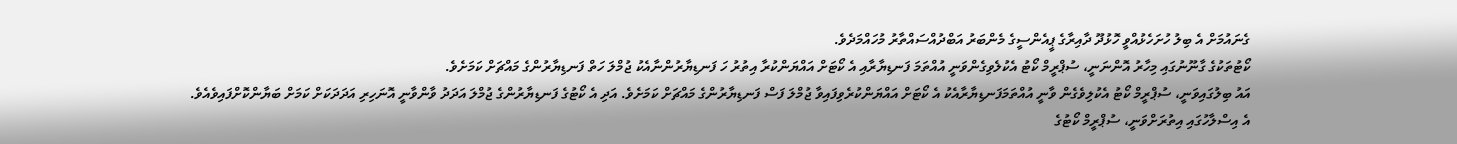ގެނައުމަށް އެ ބިލު ހުށަހެޅުއްވީ ހޮޅުދޫ ދާއިރާގެ ޕީއެންސީގެ މެންބަރު އަބްދުއްސައްތާރު މުހައްމަދެވެ.
ކޯޓުތަކުގެ ގާނޫނުގައި މިހާރު އޮންނަނީ، ސުޕްރީމް ކޯޓު އެކުލެވިގެންވަނީ އުއްތަމަ ފަނޑިޔާރާއި އެ ކޯޓަށް އައްޔަންކުރާ އިތުރު ހަ ފަނޑިޔާރުންނާއެކު ޖުމްލަ ހަތް ފަނޑިޔާރުންގެ މައްޗަށް ކަމަށެވެ.
އައު ބިލުގައިވަނީ، ސުޕްރީމް ކޯޓު އެކުލިވެގެން ވާނީ އުއްތަމަފަނޑިޔާރާއެކު އެ ކޯޓަށް އައްޔަންކުރެވިފައިވާ ޖުމްލަ ފަސް ފަނޑިޔާރުންގެ މައްޗަށް ކަމަށެވެ. އަދި އެ ކޯޓުގެ ފަނޑިޔާރުންގެ ޖުމްލަ އަދަދު ވާންވާނީ އޮނަހިރި އަދަދަކަށް ކަމަށް ބަޔާންކޮށްފައިވެއެވެ.
އެ އިސްލާހުގައި އިތުރަށްވަނީ، ސުޕްރީމް ކޯޓުގެ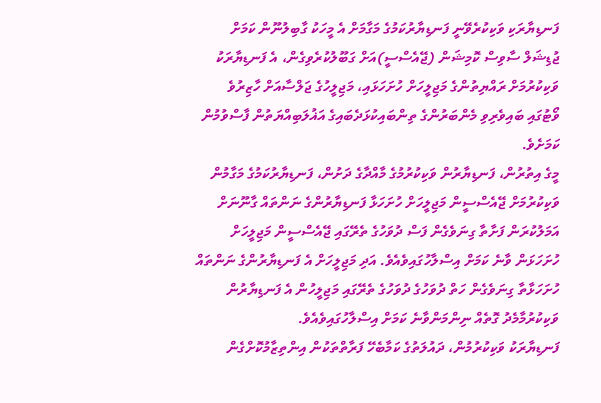ފަނޑިޔާރަކި ވަކިކުރެވޭނީ ފަނޑިޔާރުކަމުގެ މަގާމަށް އެ މީހަކު ގާބިލުނޫން ކަމަށް ޖުޑިޝަލް ސާވިސް ކޮމިޝަން (ޖޭއެސްސީ)އަށް ގަބޫލުކުރެވިގެން، އެ ފަނޑިޔާރަކު ވަކިކުރުމަށް ރައްޔިތުންގެ މަޖިލީހަށް ހުށަހަޅައި، މަޖިލީހުގެ ޖަލްސާއަށް ހާޒިރުވެ ވޯޓުގައި ބައިވެރިވި މެންބަރުންގެ ތިންބައިކުޅަދެބައިގެ އަޣުލަބިއްޔަތުން ފާސްވުމުން ކަމަށެވެ.
މީގެ އިތުރުން، ފަނޑިޔާރުން ވަކިކުރުމުގެ މާއްދާގެ ދަށުން، ފަނޑިޔާރުކަމުގެ މަގާމުން ވަކިކުރުމަށް ޖޭއެސްސީން މަޖިލީހަށް ހުށަހަޅާ ފަނޑިޔާރުންގެ ނަންތައް ގާނޫނަށް އަމަލުކުރަން ފަށާތާ ގިނަވެގެން ފަސް ދުވަހުގެ ތެރޭގައި ޖޭއެސްސީން މަޖިލީހަށް ހުށަހަޅަން ވާނެ ކަމަށް އިސްލާހުގައިވެއެވެ. އަދި މަޖިލީހަށް އެ ފަނޑިޔާރުންގެ ނަންތައް ހުށަހަޅާތާ ގިނަވެގެން ހަތް ދުވަހުގެ ދުވަހުގެ ތެރޭގައި މަޖިލީހުން އެ ފަނޑިޔާރުން ވަކިކުރުމާމެދު ގޮތެއް ނިންމަންވާނެ ކަމަށް އިސްލާހުގައިވެއެވެ.
ފަނޑިޔާރަކު ވަކިކުރުމުން، ދައުލަތުގެ ކަމާބެހޭ ފަރާތްތަކުން އިންތިޒާމުކޮށްގެން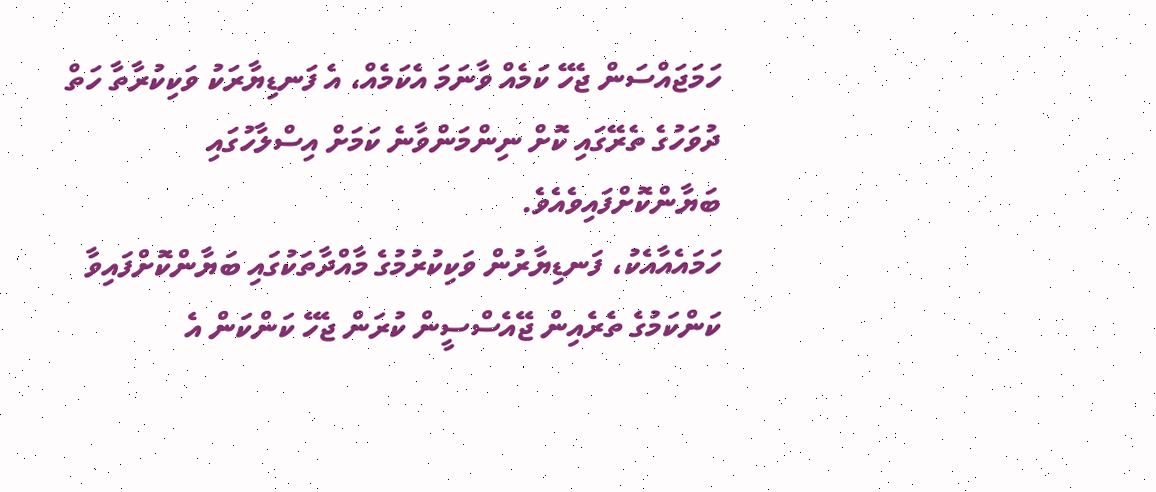ހަމަޖައްސަން ޖެހޭ ކަމެއް ވާނަމަ އެކަމެއް، އެ ފަނޑިޔާރަކު ވަކިކުރާތާ ހަތް ދުވަހުގެ ތެރޭގައި ކޮށް ނިންމަންވާނެ ކަމަށް އިސްލާހުގައި ބަޔާންކޮށްފައިވެއެވެ.
ހަމައެއާއެކު، ފަނޑިޔާރުން ވަކިކުރުމުގެ މާއްދާތަކުގައި ބަޔާންކޮށްފައިވާ ކަންކަމުގެ ތެރެއިން ޖޭއެސްސީން ކުރަން ޖެހޭ ކަންކަން އެ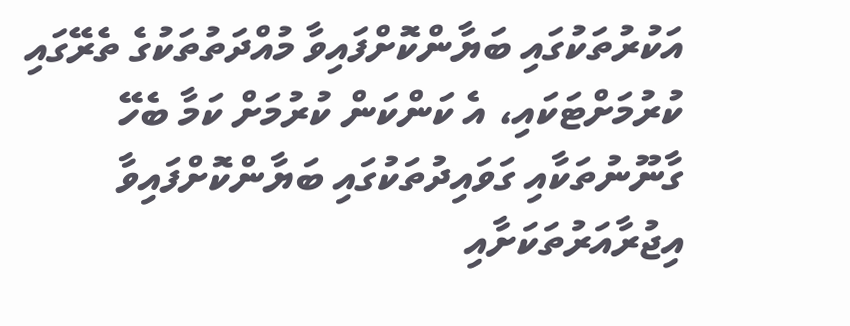އަކުރުތަކުގައި ބަޔާންކޮށްފައިވާ މުއްދަތުތަކުގެ ތެރޭގައި ކުރުމަށްޓަކައި، އެ ކަންކަން ކުރުމަށް ކަމާ ބެހޭ ގާނޫނުތަކާއި ގަވައިދުތަކުގައި ބަޔާންކޮށްފައިވާ އިޖުރާއަރުތަކަށާއި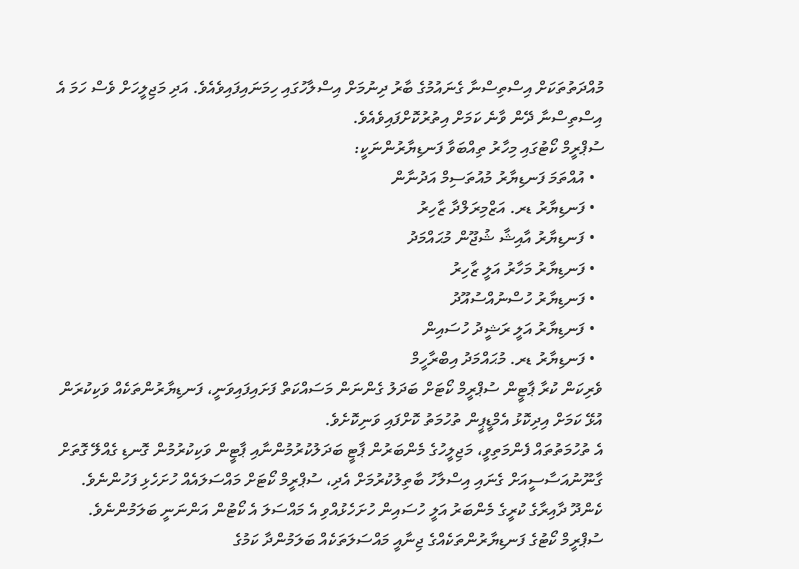މުއްދަތުތަކަށް އިސްތިސްނާ ގެނައުމުގެ ބާރު ދިނުމަށް އިސްލާހުގައި ހިމަނައިފައިވެއެވެ. އަދި މަޖިލީހަށް ވެސް ހަމަ އެ އިސްތިސްނާ ދޭން ވާނެ ކަމަށް އިތުރުކޮށްފައިވެއެވެ.
ސުޕްރީމް ކޯޓުގައި މިހާރު ތިއްބަވާ ފަނޑިޔާރުންނަކީ:
  • އުއްތަމަ ފަނޑިޔާރު މުއުތަސިމް އަދުނާން
  • ފަނޑިޔާރު ޑރ. އަޒްމިރަލްދާ ޒާހިރު
  • ފަނޑިޔާރު އާއިޝާ ޝުޖޫން މުޙައްމަދު
  • ފަނޑިޔާރު މަހާރު އަލީ ޒާހިރު
  • ފަނޑިޔާރު ހުސްނުއްސުއޫދު
  • ފަނޑިޔާރު އަލީ ރަޝީދު ހުސައިން
  • ފަނޑިޔާރު ޑރ. މުޙައްމަދު އިބްރާހީމް
ވެރިކަން ކުރާ ޕާޓީން ސުޕްރީމް ކޯޓަށް ބަދަލު ގެންނަން މަސައްކަތް ފަށައިފައިވަނީ، ފަނޑިޔާރުންތަކެއް ވަކިކުރަން އުޅޭ ކަމަށް އިދިކޮޅު އެމްޑީޕީން ތުހުމަތު ކޮށްފައި ވަނިކޮށެވެ.
އެ ތުހުމަތުތައް ފެންމަތިވީ، މަޖިލީހުގެ މެންބަރުން ޕާޓީ ބަދަލުކުރުމުންނާއި ޕާޓީން ވަކިކުރުމުން ގޮނޑި ގެއްލޭ ގޮތަށް ގާނޫނުއަސާސީއަށް ގެނައި އިސްލާހު ބާތިލުކުރުމަށް އެދި، ސުޕްރީމް ކޯޓަށް މައްސަލައެއް ހުށަހެޅި ފަހުންނެވެ.
ކެންދޫ ދާއިރާގެ ކުރީގެ މެންބަރު އަލީ ހުސައިން ހުށަހެޅުއްވި އެ މައްސަލަ އެ ކޯޓުން އަންނަނީ ބަލަމުންނެވެ.
ސުޕްރީމް ކޯޓުގެ ފަނޑިޔާރުންތަކެއްގެ ޖިނާއީ މައްސަލަތަކެއް ބަލަމުންދާ ކަމުގެ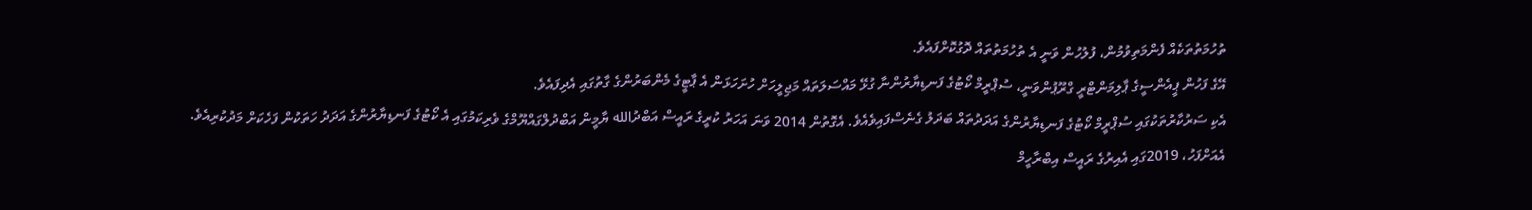ތުހުމަތުތަކެއް ފެންމަތިވުމުން، ފުލުހުން ވަނީ އެ ތުހުމަތުތައް ދޮގުކޮށްފައެވެ.
އޭގެ ފަހުން ޕީއެންސީގެ ޕާލިމަންޓްރީ ގްރޫޕުންވަނީ، ސުޕްރީމް ކޯޓުގެ ފަނޑިޔާރުންނާ ގުޅޭ މައްސަލަތައް މަޖިލީހަށް ހުށަހަޅަން އެ ޕާޓީގެ މެންބަރުންގެ ގާތުގައި އެދިފައެވެ.
އެކި ސަރުކާރުތަކުގައި ސުޕްރީމް ކޯޓުގެ ފަނޑިޔާރުންގެ އަދަދުތައް ބަދަލު ގެނެސްފައިވެއެވެ. އެގޮތުން 2014 ވަނަ އަހަރު ކުރީގެ ރައީސް އަބްދުالله ޔާމީން އަބްދުލްގައްޔޫމްގެ ވެރިކަމުގައި އެ ކޯޓުގެ ފަނޑިޔާރުންގެ އަދަދު ހަތަކުން ފަހެކަށް މަދުކުރިއެވެ.
އެއަށްފަހު، 2019ގައި އެއިރުގެ ރައީސް އިބްރާހީމް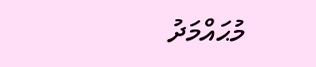މުޙައްމަދު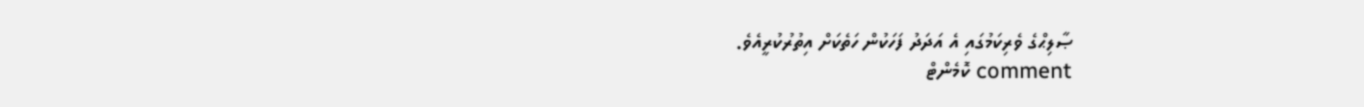ޞާލިޙްގެ ވެރިކަމުގައި އެ އަދަދު ފަހަކުން ހަތެކަށް އިތުރުކުރީއެވެ.
comment ކޮމެންޓް